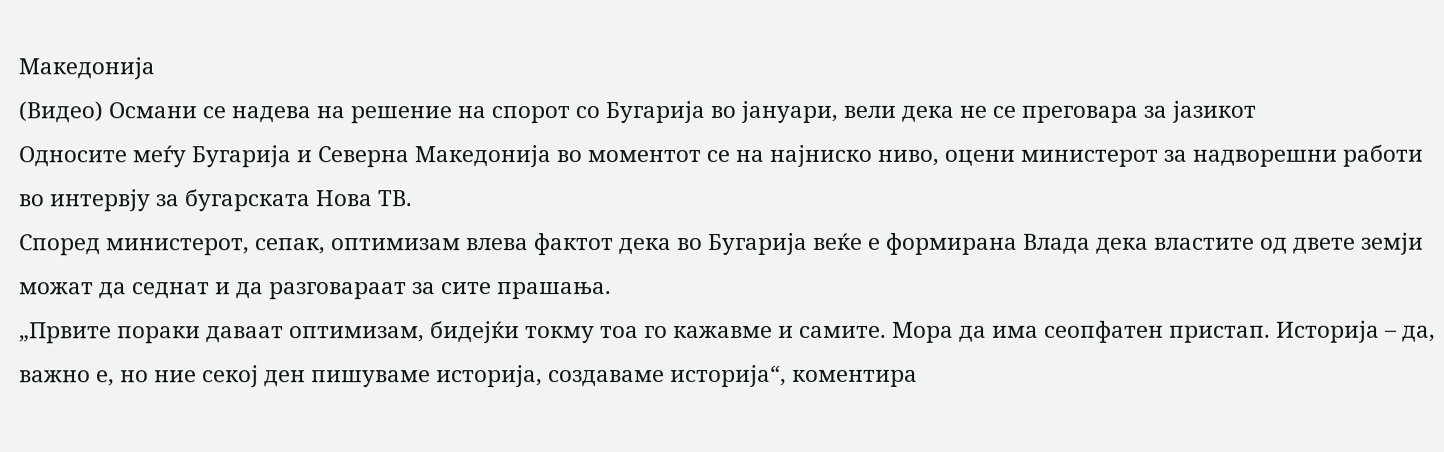Македонија
(Видео) Османи се надева на решение на спорот со Бугарија во јануари, вели дека не се преговара за јазикот
Односите меѓу Бугарија и Северна Македонија во моментот се на најниско ниво, оцени министерот за надворешни работи во интервју за бугарската Нова ТВ.
Според министерот, сепак, оптимизам влева фактот дека во Бугарија веќе е формирана Влада дека властите од двете земји можат да седнат и да разговараат за сите прашања.
„Првите пораки даваат оптимизам, бидејќи токму тоа го кажавме и самите. Мора да има сеопфатен пристап. Историја – да, важно е, но ние секој ден пишуваме историја, создаваме историја“, коментира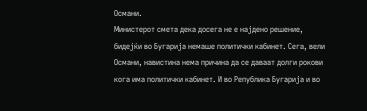Османи.
Министерот смета дека досега не е најдено решение, бидејќи во Бугарија немаше политички кабинет. Сега, вели Османи, навистина нема причина да се даваат долги рокови кога има политички кабинет. И во Република Бугарија и во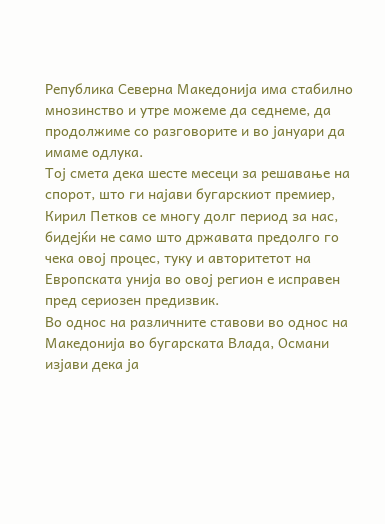Република Северна Македонија има стабилно мнозинство и утре можеме да седнеме, да продолжиме со разговорите и во јануари да имаме одлука.
Тој смета дека шесте месеци за решавање на спорот, што ги најави бугарскиот премиер, Кирил Петков се многу долг период за нас, бидејќи не само што државата предолго го чека овој процес, туку и авторитетот на Европската унија во овој регион е исправен пред сериозен предизвик.
Во однос на различните ставови во однос на Македонија во бугарската Влада, Османи изјави дека ја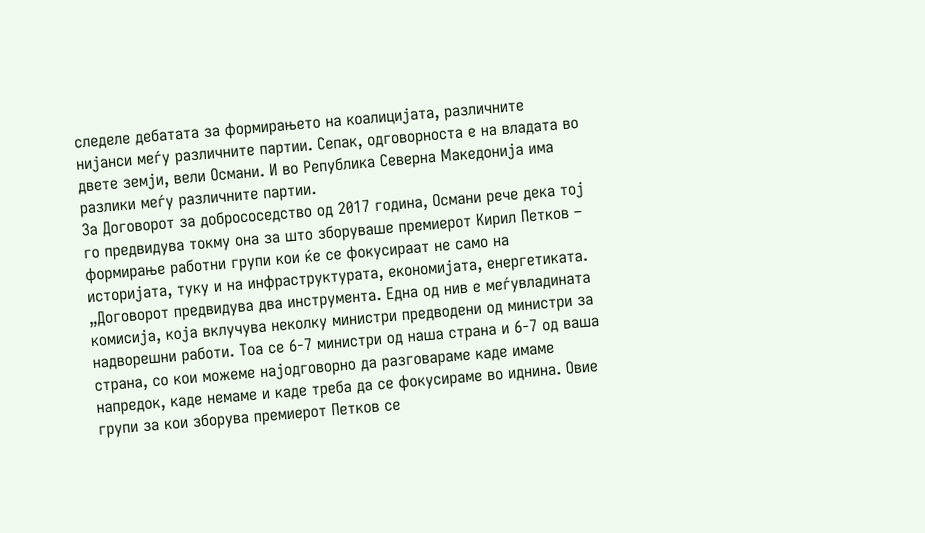следеле дебатата за формирањето на коалицијата, различните нијанси меѓу различните партии. Сепак, одговорноста е на владата во двете земји, вели Османи. И во Република Северна Македонија има разлики меѓу различните партии.
За Договорот за добрососедство од 2017 година, Османи рече дека тој го предвидува токму она за што зборуваше премиерот Кирил Петков – формирање работни групи кои ќе се фокусираат не само на историјата, туку и на инфраструктурата, економијата, енергетиката.
„Договорот предвидува два инструмента. Една од нив е меѓувладината комисија, која вклучува неколку министри предводени од министри за надворешни работи. Тоа се 6-7 министри од наша страна и 6-7 од ваша страна, со кои можеме најодговорно да разговараме каде имаме напредок, каде немаме и каде треба да се фокусираме во иднина. Овие групи за кои зборува премиерот Петков се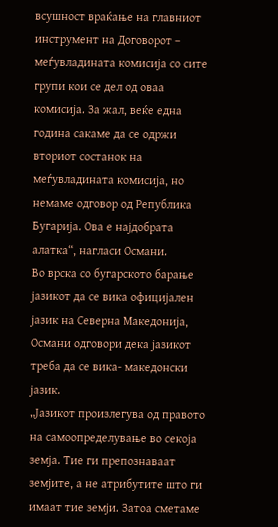всушност враќање на главниот инструмент на Договорот – меѓувладината комисија со сите групи кои се дел од оваа комисија. За жал, веќе една година сакаме да се одржи вториот состанок на меѓувладината комисија, но немаме одговор од Република Бугарија. Ова е најдобрата алатка“, нагласи Османи.
Во врска со бугарското барање јазикот да се вика официјален јазик на Северна Македонија, Османи одговори дека јазикот треба да се вика- македонски јазик.
„Јазикот произлегува од правото на самоопределување во секоја земја. Тие ги препознаваат земјите, а не атрибутите што ги имаат тие земји. Затоа сметаме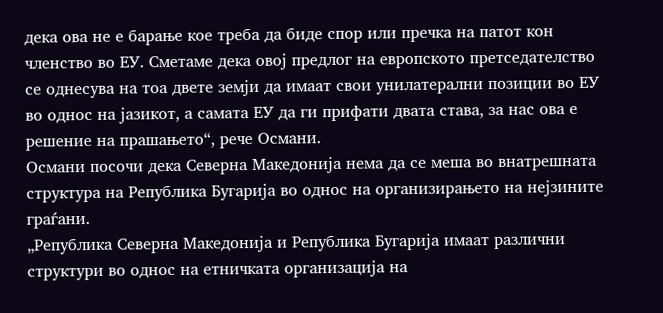дека ова не е барање кое треба да биде спор или пречка на патот кон членство во ЕУ. Сметаме дека овој предлог на европското претседателство се однесува на тоа двете земји да имаат свои унилатерални позиции во ЕУ во однос на јазикот, а самата ЕУ да ги прифати двата става, за нас ова е решение на прашањето“, рече Османи.
Османи посочи дека Северна Македонија нема да се меша во внатрешната структура на Република Бугарија во однос на организирањето на нејзините граѓани.
„Република Северна Македонија и Република Бугарија имаат различни структури во однос на етничката организација на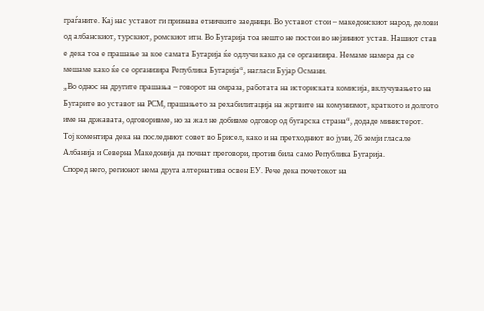граѓаните. Кај нас уставот ги признава етничките заедници. Во уставот стои – македонскиот народ, делови од албанскиот, турскиот, ромскиот итн. Во Бугарија тоа нешто не постои во нејзиниот устав. Нашиот став е дека тоа е прашање за кое самата Бугарија ќе одлучи како да се организира. Немаме намера да се мешаме како ќе се организира Република Бугарија“, нагласи Бујар Османи.
„Во однос на другите прашања – говорот на омраза, работата на историската комисија, вклучувањето на Бугарите во уставот на РСМ, прашањето за рехабилитација на жртвите на комунизмот, краткото и долгото име на државата, одговоривме, но за жал не добивме одговор од бугарска страна“, додаде министерот.
Тој коментира дека на последниот совет во Брисел, како и на претходниот во јуни, 26 земји гласале Албанија и Северна Македонија да почнат преговори, против била само Република Бугарија.
Според него, регионот нема друга алтернатива освен ЕУ. Рече дека почетокот на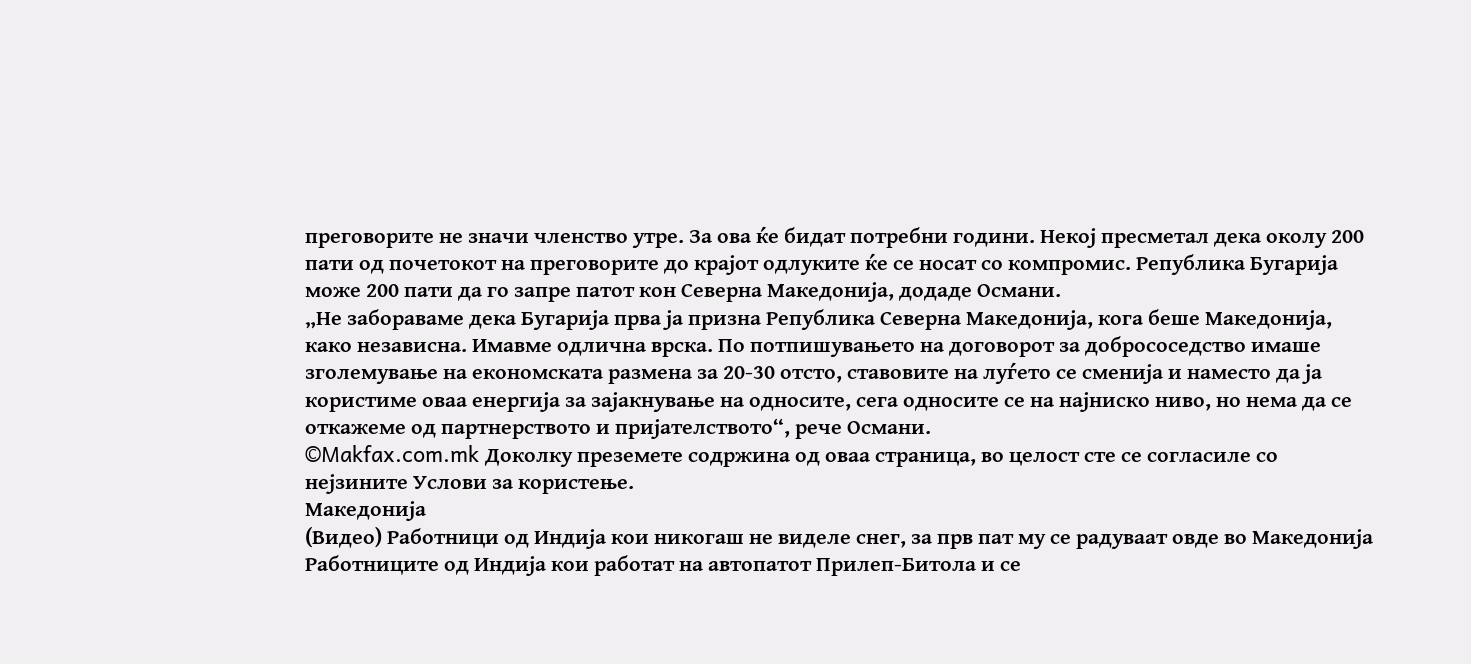преговорите не значи членство утре. За ова ќе бидат потребни години. Некој пресметал дека околу 200 пати од почетокот на преговорите до крајот одлуките ќе се носат со компромис. Република Бугарија може 200 пати да го запре патот кон Северна Македонија, додаде Османи.
„Не забораваме дека Бугарија прва ја призна Република Северна Македонија, кога беше Македонија, како независна. Имавме одлична врска. По потпишувањето на договорот за добрососедство имаше зголемување на економската размена за 20-30 отсто, ставовите на луѓето се сменија и наместо да ја користиме оваа енергија за зајакнување на односите, сега односите се на најниско ниво, но нема да се откажеме од партнерството и пријателството“, рече Османи.
©Makfax.com.mk Доколку преземете содржина од оваа страница, во целост сте се согласиле со нејзините Услови за користење.
Македонија
(Видео) Работници од Индија кои никогаш не виделе снег, за прв пат му се радуваат овде во Македонија
Работниците од Индија кои работат на автопатот Прилеп-Битола и се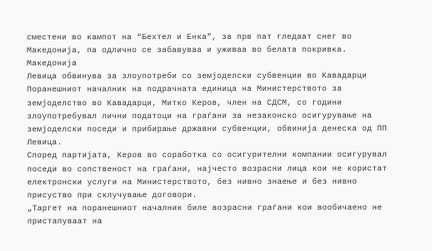сместени во кампот на “Бехтел и Енка”, за прв пат гледаат снег во Македонија, па одлично се забавуваа и уживаа во белата покривка.
Македонија
Левица обвинува за злоупотреби со земјоделски субвенции во Кавадарци
Поранешниот началник на подрачната единица на Министерството за земјоделство во Кавадарци, Митко Керов, член на СДСМ, со години злоупотребувал лични податоци на граѓани за незаконско осигурување на земјоделски поседи и прибирање државни субвенции, обвинија денеска од ПП Левица.
Според партијата, Керов во соработка со осигурителни компании осигурувал поседи во сопственост на граѓани, најчесто возрасни лица кои не користат електронски услуги на Министерството, без нивно знаење и без нивно присуство при склучување договори.
„Таргет на поранешниот началник биле возрасни граѓани кои вообичаено не пристапуваат на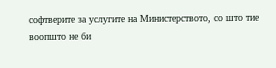софтверите за услугите на Министерството, со што тие воопшто не би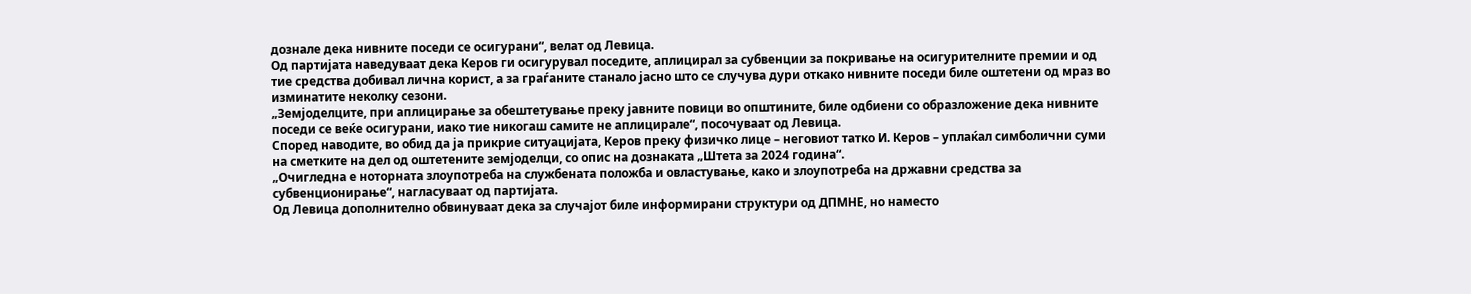дознале дека нивните поседи се осигурани“, велат од Левица.
Од партијата наведуваат дека Керов ги осигурувал поседите, аплицирал за субвенции за покривање на осигурителните премии и од тие средства добивал лична корист, а за граѓаните станало јасно што се случува дури откако нивните поседи биле оштетени од мраз во изминатите неколку сезони.
„Земјоделците, при аплицирање за обештетување преку јавните повици во општините, биле одбиени со образложение дека нивните поседи се веќе осигурани, иако тие никогаш самите не аплицирале“, посочуваат од Левица.
Според наводите, во обид да ја прикрие ситуацијата, Керов преку физичко лице – неговиот татко И. Керов – уплаќал симболични суми на сметките на дел од оштетените земјоделци, со опис на дознаката „Штета за 2024 година“.
„Очигледна е ноторната злоупотреба на службената положба и овластување, како и злоупотреба на државни средства за субвенционирање“, нагласуваат од партијата.
Од Левица дополнително обвинуваат дека за случајот биле информирани структури од ДПМНЕ, но наместо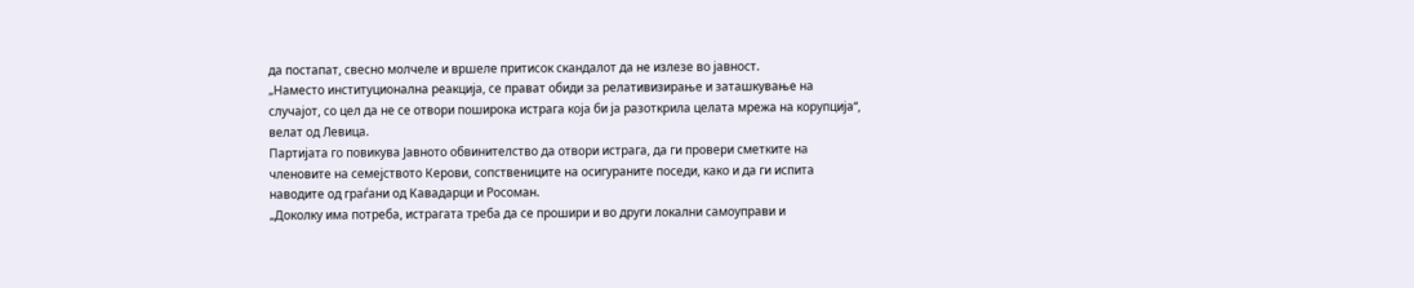да постапат, свесно молчеле и вршеле притисок скандалот да не излезе во јавност.
„Наместо институционална реакција, се прават обиди за релативизирање и заташкување на случајот, со цел да не се отвори поширока истрага која би ја разоткрила целата мрежа на корупција“, велат од Левица.
Партијата го повикува Јавното обвинителство да отвори истрага, да ги провери сметките на членовите на семејството Керови, сопствениците на осигураните поседи, како и да ги испита наводите од граѓани од Кавадарци и Росоман.
„Доколку има потреба, истрагата треба да се прошири и во други локални самоуправи и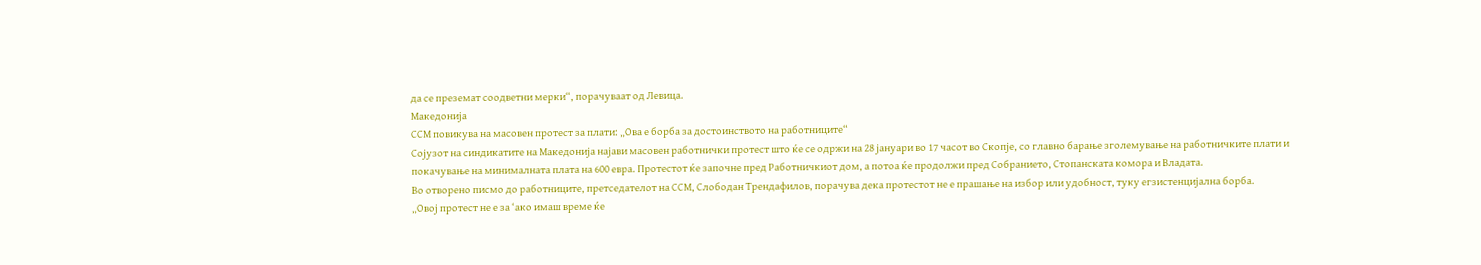да се преземат соодветни мерки“, порачуваат од Левица.
Македонија
ССМ повикува на масовен протест за плати: „Ова е борба за достоинството на работниците“
Сојузот на синдикатите на Македонија најави масовен работнички протест што ќе се одржи на 28 јануари во 17 часот во Скопје, со главно барање зголемување на работничките плати и покачување на минималната плата на 600 евра. Протестот ќе започне пред Работничкиот дом, а потоа ќе продолжи пред Собранието, Стопанската комора и Владата.
Во отворено писмо до работниците, претседателот на ССМ, Слободан Трендафилов, порачува дека протестот не е прашање на избор или удобност, туку егзистенцијална борба.
„Овој протест не е за ‘ако имаш време ќе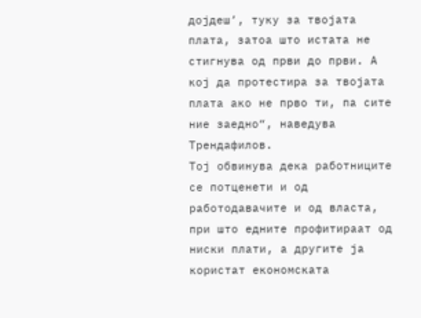дојдеш’, туку за твојата плата, затоа што истата не стигнува од први до први. А кој да протестира за твојата плата ако не прво ти, па сите ние заедно“, наведува Трендафилов.
Тој обвинува дека работниците се потценети и од работодавачите и од власта, при што едните профитираат од ниски плати, а другите ја користат економската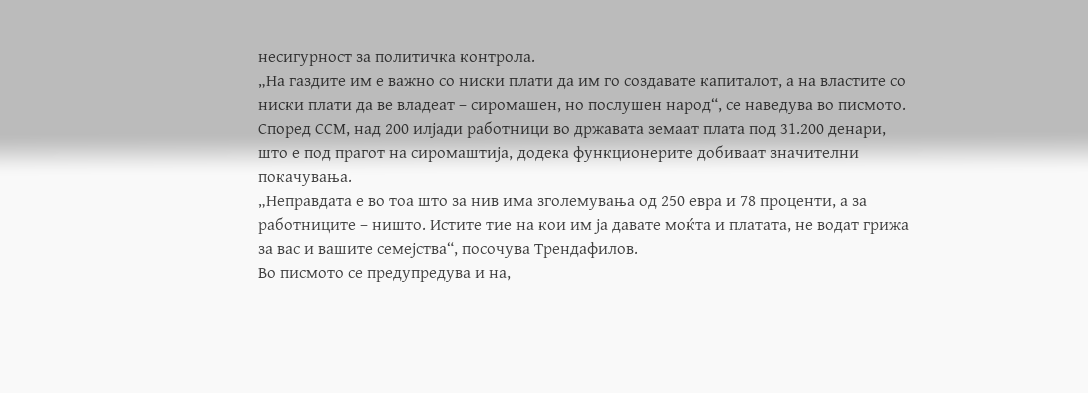несигурност за политичка контрола.
„На газдите им е важно со ниски плати да им го создавате капиталот, а на властите со ниски плати да ве владеат – сиромашен, но послушен народ“, се наведува во писмото.
Според ССМ, над 200 илјади работници во државата земаат плата под 31.200 денари, што е под прагот на сиромаштија, додека функционерите добиваат значителни покачувања.
„Неправдата е во тоа што за нив има зголемувања од 250 евра и 78 проценти, а за работниците – ништо. Истите тие на кои им ја давате моќта и платата, не водат грижа за вас и вашите семејства“, посочува Трендафилов.
Во писмото се предупредува и на,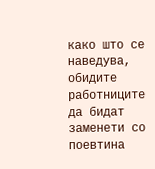како што се наведува, обидите работниците да бидат заменети со поевтина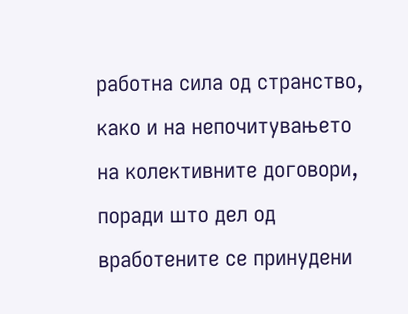работна сила од странство, како и на непочитувањето на колективните договори, поради што дел од вработените се принудени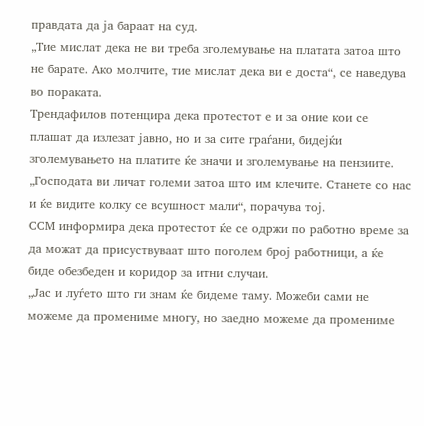правдата да ја бараат на суд.
„Тие мислат дека не ви треба зголемување на платата затоа што не барате. Ако молчите, тие мислат дека ви е доста“, се наведува во пораката.
Трендафилов потенцира дека протестот е и за оние кои се плашат да излезат јавно, но и за сите граѓани, бидејќи зголемувањето на платите ќе значи и зголемување на пензиите.
„Господата ви личат големи затоа што им клечите. Станете со нас и ќе видите колку се всушност мали“, порачува тој.
ССМ информира дека протестот ќе се одржи по работно време за да можат да присуствуваат што поголем број работници, а ќе биде обезбеден и коридор за итни случаи.
„Јас и луѓето што ги знам ќе бидеме таму. Можеби сами не можеме да промениме многу, но заедно можеме да промениме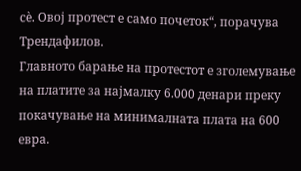сè. Овој протест е само почеток“, порачува Трендафилов.
Главното барање на протестот е зголемување на платите за најмалку 6.000 денари преку покачување на минималната плата на 600 евра.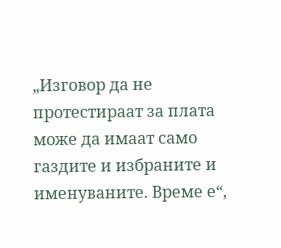„Изговор да не протестираат за плата може да имаат само газдите и избраните и именуваните. Време е“,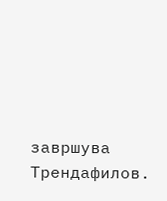завршува Трендафилов.